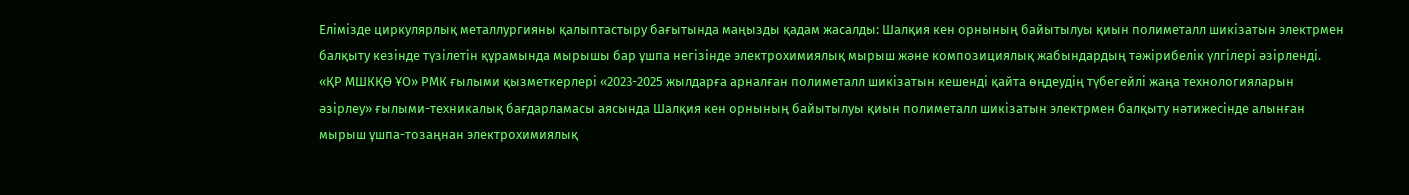Елімізде циркулярлық металлургияны қалыптастыру бағытында маңызды қадам жасалды: Шалқия кен орнының байытылуы қиын полиметалл шикізатын электрмен балқыту кезінде түзілетін құрамында мырышы бар ұшпа негізінде электрохимиялық мырыш және композициялық жабындардың тәжірибелік үлгілері әзірленді.
«ҚР МШКҚӨ ҰО» РМК ғылыми қызметкерлері «2023-2025 жылдарға арналған полиметалл шикізатын кешенді қайта өңдеудің түбегейлі жаңа технологияларын әзірлеу» ғылыми-техникалық бағдарламасы аясында Шалқия кен орнының байытылуы қиын полиметалл шикізатын электрмен балқыту нәтижесінде алынған мырыш ұшпа-тозаңнан электрохимиялық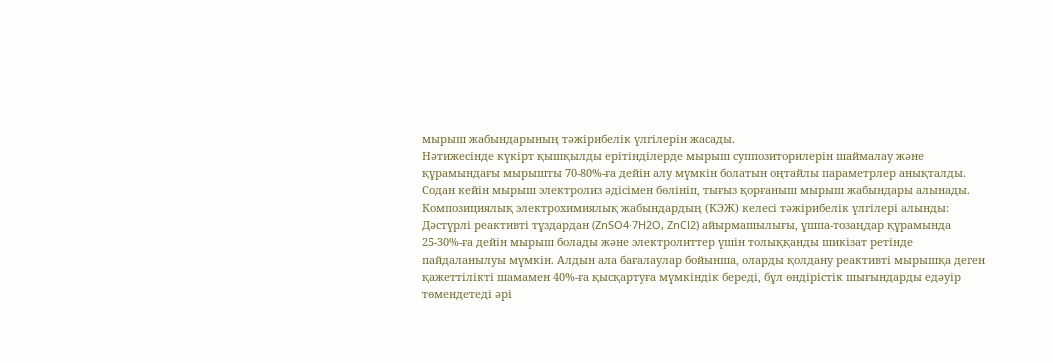мырыш жабындарының тәжірибелік үлгілерін жасады.
Нәтижесінде күкірт қышқылды ерітінділерде мырыш суппозиторилерін шаймалау және құрамындағы мырышты 70-80%-ға дейін алу мүмкін болатын оңтайлы параметрлер анықталды. Содан кейін мырыш электролиз әдісімен бөлініп, тығыз қорғаныш мырыш жабындары алынады.
Композициялық электрохимиялық жабындардың (КЭЖ) келесі тәжірибелік үлгілері алынды:
Дәстүрлі реактивті тұздардан (ZnSO4·7H2O, ZnCl2) айырмашылығы, ұшпа-тозаңдар құрамында 25-30%-ға дейін мырыш болады және электролиттер үшін толыққанды шикізат ретінде пайдаланылуы мүмкін. Алдын ала бағалаулар бойынша, оларды қолдану реактивті мырышқа деген қажеттілікті шамамен 40%-ға қысқартуға мүмкіндік береді, бұл өндірістік шығындарды едәуір төмендетеді әрі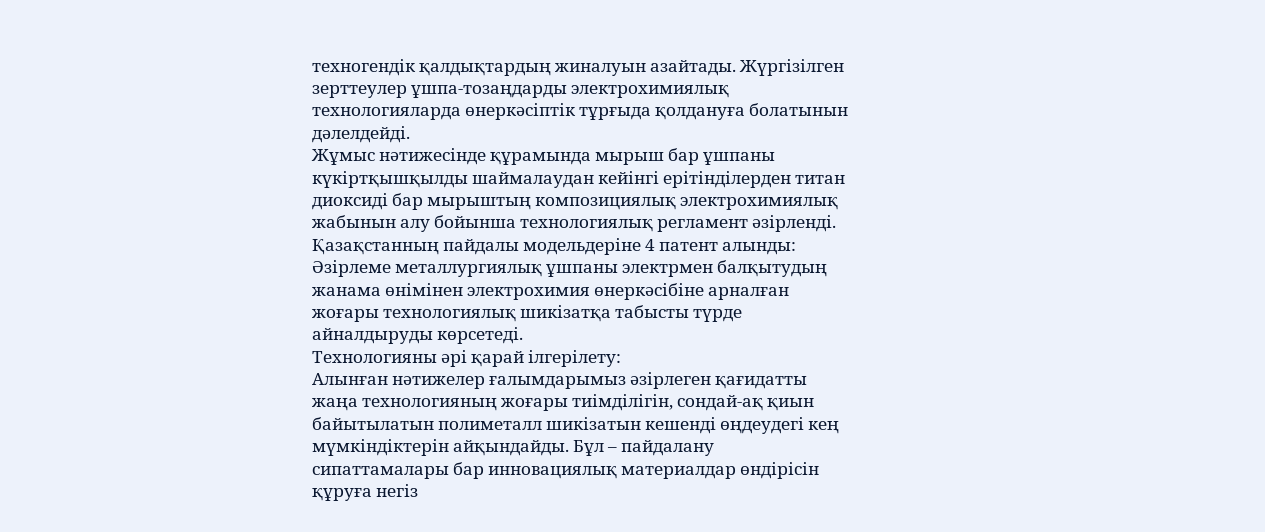техногендік қалдықтардың жиналуын азайтады. Жүргізілген зерттеулер ұшпа-тозаңдарды электрохимиялық технологияларда өнеркәсіптік тұрғыда қолдануға болатынын дәлелдейді.
Жұмыс нәтижесінде құрамында мырыш бар ұшпаны күкіртқышқылды шаймалаудан кейінгі ерітінділерден титан диоксиді бар мырыштың композициялық электрохимиялық жабынын алу бойынша технологиялық регламент әзірленді.
Қазақстанның пайдалы модельдеріне 4 патент алынды:
Әзірлеме металлургиялық ұшпаны электрмен балқытудың жанама өнімінен электрохимия өнеркәсібіне арналған жоғары технологиялық шикізатқа табысты түрде айналдыруды көрсетеді.
Технологияны әрі қарай ілгерілету:
Алынған нәтижелер ғалымдарымыз әзірлеген қағидатты жаңа технологияның жоғары тиімділігін, сондай-ақ қиын байытылатын полиметалл шикізатын кешенді өңдеудегі кең мүмкіндіктерін айқындайды. Бұл – пайдалану сипаттамалары бар инновациялық материалдар өндірісін құруға негіз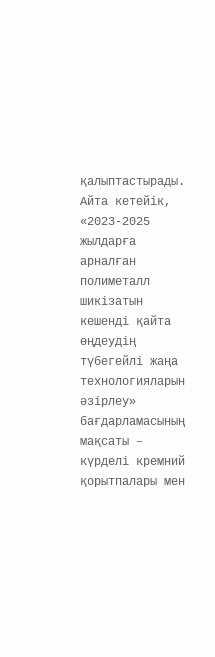қалыптастырады.
Айта кетейік, «2023-2025 жылдарға арналған полиметалл шикізатын кешенді қайта өңдеудің түбегейлі жаңа технологияларын әзірлеу» бағдарламасының мақсаты – күрделі кремний қорытпалары мен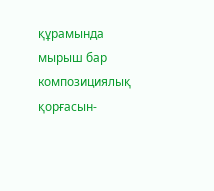құрамында мырыш бар композициялық қорғасын-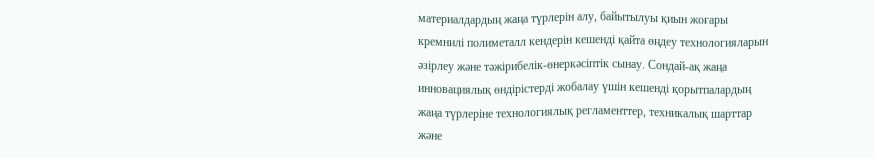материалдардың жаңа түрлерін алу, байытылуы қиын жоғары кремнилі полиметалл кендерін кешенді қайта өңдеу технологияларын әзірлеу және тәжірибелік-өнеркәсіптік сынау. Сондай-ақ жаңа инновациялық өндірістерді жобалау үшін кешенді қорытпалардың жаңа түрлеріне технологиялық регламенттер, техникалық шарттар және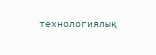технологиялық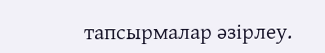тапсырмалар әзірлеу.